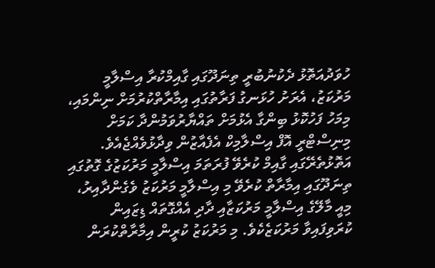ހުވަދުއަތޮޅު ދެކުނުބުރީ ތިނަދޫގައި ގާއިމްކުރާ އިސްލާމީ މަރުކަޒު، އެރަށު ހުޅަނގު ފަރާތުގައި އިމާރާތްކުރުމަށް ނިންމައި، މިމަހު ފަހުކޮޅު ބިންގާ އެޅުމަށް ތައްޔާރުވަމުންދާ ކަމަށް މިނިސްޓްރީ އޮފް އިސްލާމިކް އެފެއާޒުން ވިދާޅުވެއްޖެއެވެ. އަތޮޅުތެރޭގައި ގާއިމް ކުރެވޭ ފުރަތަމަ އިސްލާމީ މަރުކަޒުގެ ގޮތުގައި ތިނަދޫގައި އިމާރާތް ކުރެވޭ މި އިސްލާމީ މަރުކަޒު ވެގެންދާއިރު، މިއީ މާލޭގެ އިސްލާމީ މަރުކަޒާއި ދާދި އެއްގޮތައް ޑިޒައިން ކުރަވިފައިވާ މަރުކަޒެކެވެ. މި މަރުކަޒު ކުރީން އިމާރާތްކުރަން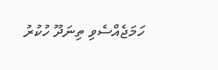ހަމަޖެއްސެވި ތިނަދޫ ހުކުރު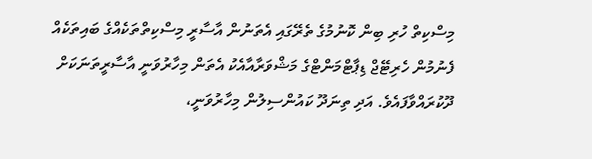މިސްކިތް ހުރި ބިން ކޮނުމުގެ ތެރޭގައި އެތަނުން އާސާރީ މިސްކިތްތަކެއްގެ ބައިތަކެއް ފެނުމުން ހެރިޓޭޖް ޑިޕާޓްމަންޓްގެ މަޝްވަރާއާއެކު އެތަން މިހާރުވަނީ އާސާރީތަނަކަށް ދޫކުރައްވާފައެވެ. އަދި ތިނަދޫ ކައުންސިލުން މިހާރުވަނީ،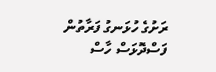ރަށުގެ ހުޅަނގު ފަރާތުން ފަސްދޮޅަސް ހާސް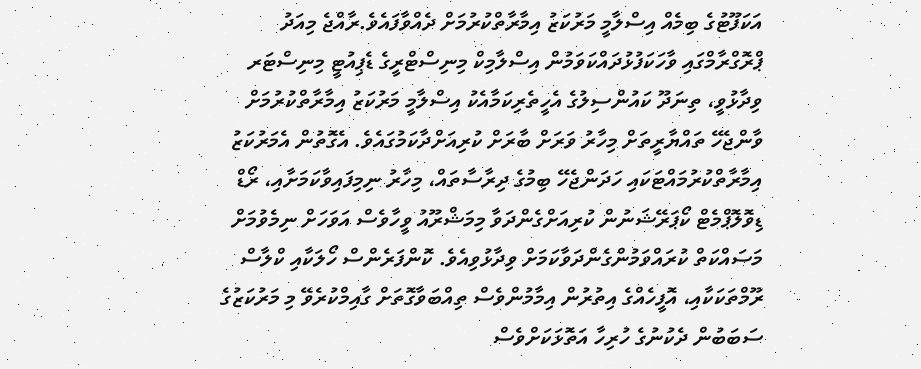އަކަފޫޓުގެ ބިމެއް އިސްލާމީ މަރުކަޒު އިމާރާތްކުރުމަށް ދެއްވާފައެވެ.ރާއްޖެ މިއަދު ޕްރޮގްރާމްގައި ވާހަކަފުޅުދައްކަވަމުން އިސްލާމިކް މިނިސްޓްރީގެ ޑެޕިއުޓީ މިނިސްޓަރ ވިދާޅުވީ، ތިނަދޫ ކައުންސިލުގެ އެހީތެރިކަމާއެކު އިސްލާމީ މަރުކަޒު އިމާރާތްކުރުމަށް ވާންޖެހޭ ތައްޔާރީތަށް މިހާރު ވަރަށް ބާރަށް ކުރިއަށްދާކަމުގައެވެ. އެގޮތުން އެމަރުކަޒު އިމާރާތްކުރުމައްޓަކައި ހަދަންޖެހޭ ބިމުގެ ދިރާސާތައް، މިހާރު ނިމިފައިވާކަމަށާއި، ރޯޑް ޑިވޮލޮޕްމެޓް ކޯޕަރޭޝަނުން ކުރިއަށްގެންދަވާ މިމަޝްރޫއު ވީހާވެސް އަވަހަށް ނިމެވުމަށް މަސައްކަތް ކުރައްވަމުންގެންދަވާކަމަށް ވިދާޅުވިއެވެ. ކޮންފަރެންސް ހޯލަކާއި ކްލާސް ރޫމްތަކަކާއި، އޮފީހެއްގެ އިތުރުން އިމާމުންވެސް ތިއްބަވާގޮތަށް ގާއިމްކުރެވޭ މި މަރުކަޒުގެ ސަބަބުން ދެކުނުގެ ހުރިހާ އަތޮޅަކަށްވެސް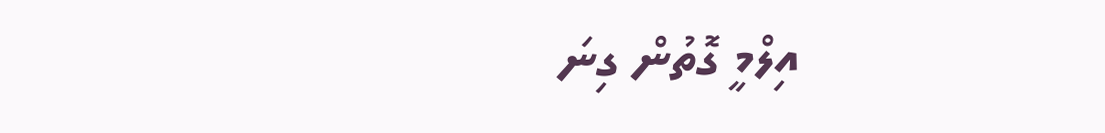އިލްމީ ގޮތުން ގިނަ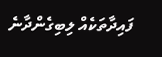ފައިދާތަކެއް ލިބިގެންދާނެ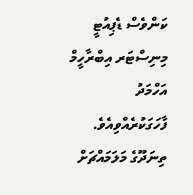ކަންވެސް ޑެޕިއުޓީ މިނިސްޓަރ އިބްރާހީމް އަހްމަދު ފާހަގަކުރެއްވިއެވެ. ތިނަދޫގެ މަލަމައްޗަށް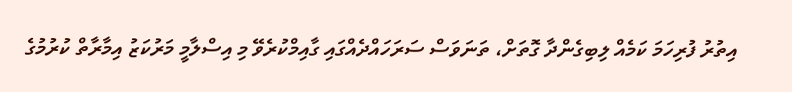އިތުރު ފުރިހަމަ ކަމެއް ލިބިގެންދާ ގޮތަށް، ތަނަވަސް ސަރަހައްދެއްގައި ގާއިމްކުރެވޭ މި އިސްލާމީ މަރުކަޒު އިމާރާތް ކުރުމުގެ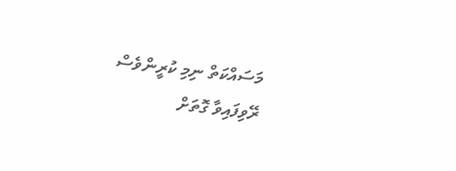މަސައްކަތް ނިމި ކުރީންވެސް ރޭވިފައިވާ ގޮތަށް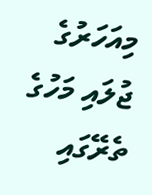މިއަހަރުގެ ޖުލައި މަހުގެ ތެރޭގައި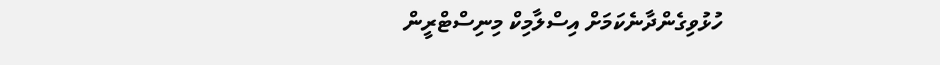ހުޅުވިގެންދާނެކަމަށް އިސްލާމިކް މިނިސްޓްރީން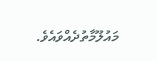މައުލޫމާތުދެއްވައެވެ.